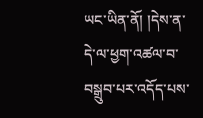ཡང་ཡིན་ནོ། །དེས་ན་དེ་ལ་ཕྱག་འཚལ་བ་བསྒྲུབ་པར་འདོད་པས་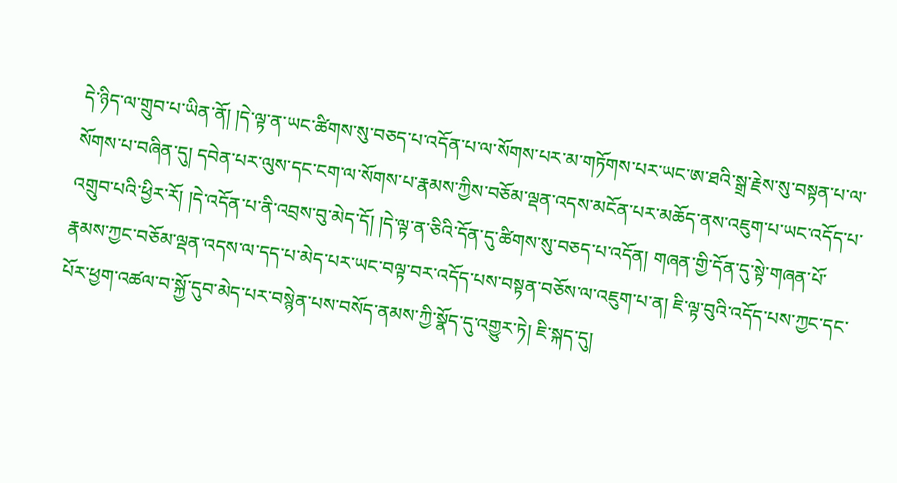དེ་ཉིད་ལ་གྲུབ་པ་ཡིན་ནོ། །དེ་ལྟ་ན་ཡང་ཚིགས་སུ་བཅད་པ་འདོན་པ་ལ་སོགས་པར་མ་གཏོགས་པར་ཡང་ཨ་ཐའི་སྒྲ་རྗེས་སུ་བསྟན་པ་ལ་སོགས་པ་བཞིན་དུ། དབེན་པར་ལུས་དང་ངག་ལ་སོགས་པ་རྣམས་ཀྱིས་བཅོམ་ལྡན་འདས་མངོན་པར་མཆོད་ནས་འཇུག་པ་ཡང་འདོད་པ་འགྲུབ་པའི་ཕྱིར་རོ། །དེ་འདོན་པ་ནི་འབྲས་བུ་མེད་དོ། །དེ་ལྟ་ན་ཅིའི་དོན་དུ་ཚིགས་སུ་བཅད་པ་འདོན། གཞན་གྱི་དོན་དུ་སྟེ་གཞན་པོ་རྣམས་ཀྱང་བཅོམ་ལྡན་འདས་ལ་དད་པ་མེད་པར་ཡང་བལྟ་བར་འདོད་པས་བསྟན་བཅོས་ལ་འཇུག་པ་ན། ཇི་ལྟ་བུའི་འདོད་པས་ཀྱང་དང་པོར་ཕྱག་འཚལ་བ་སྐྱོ་དུབ་མེད་པར་བསྙེན་པས་བསོད་ནམས་ཀྱི་སྣོད་དུ་འགྱུར་ཏེ། ཇི་སྐད་དུ།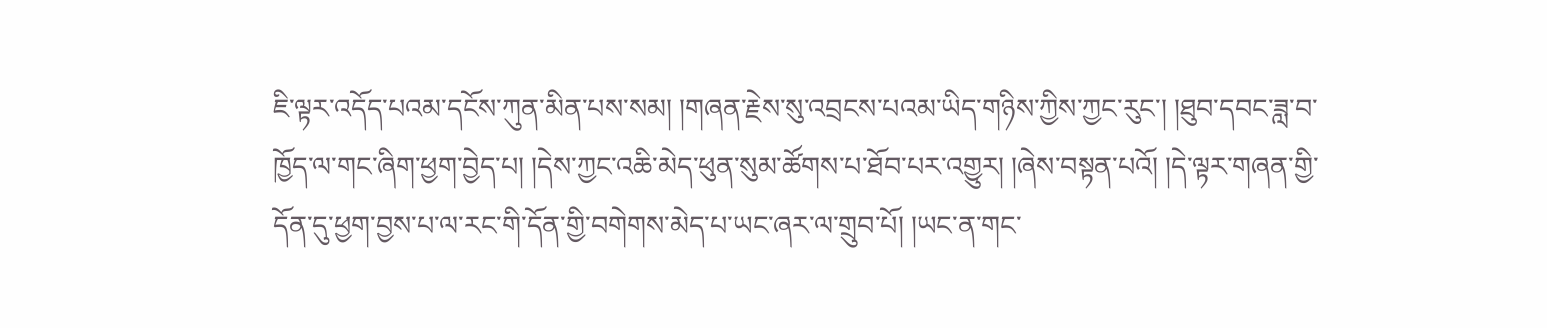ཇི་ལྟར་འདོད་པའམ་དངོས་ཀུན་མིན་པས་སམ། །གཞན་རྗེས་སུ་འབྲངས་པའམ་ཡིད་གཉིས་ཀྱིས་ཀྱང་རུང་། །ཐུབ་དབང་ཟླ་བ་ཁྱོད་ལ་གང་ཞིག་ཕྱག་བྱེད་པ། །དེས་ཀྱང་འཆི་མེད་ཕུན་སུམ་ཚོགས་པ་ཐོབ་པར་འགྱུར། །ཞེས་བསྟན་པའོ། །དེ་ལྟར་གཞན་གྱི་དོན་དུ་ཕྱག་བྱས་པ་ལ་རང་གི་དོན་གྱི་བགེགས་མེད་པ་ཡང་ཞར་ལ་གྲུབ་པོ། །ཡང་ན་གང་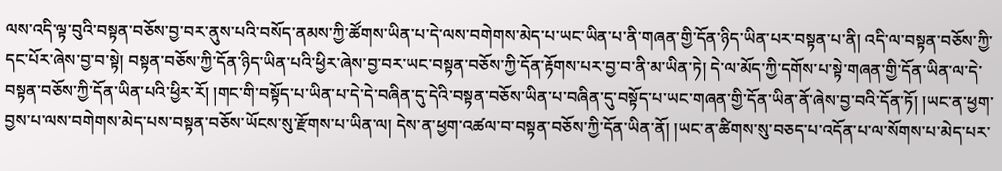ལས་འདི་ལྟ་བུའི་བསྟན་བཅོས་བྱ་བར་ནུས་པའི་བསོད་ནམས་ཀྱི་ཚོགས་ཡིན་པ་དེ་ལས་བགེགས་མེད་པ་ཡང་ཡིན་པ་ནི་གཞན་གྱི་དོན་ཉིད་ཡིན་པར་བསྟན་པ་ནི། འདི་ལ་བསྟན་བཅོས་ཀྱི་དང་པོར་ཞེས་བྱ་བ་སྟེ། བསྟན་བཅོས་ཀྱི་དོན་ཉིད་ཡིན་པའི་ཕྱིར་ཞེས་བྱ་བར་ཡང་བསྟན་བཅོས་ཀྱི་དོན་རྟོགས་པར་བྱ་བ་ནི་མ་ཡིན་ཏེ། དེ་ལ་མོད་ཀྱི་དགོས་པ་སྟེ་གཞན་གྱི་དོན་ཡིན་ལ་དེ་བསྟན་བཅོས་ཀྱི་དོན་ཡིན་པའི་ཕྱིར་རོ། །གང་གི་བསྟོད་པ་ཡིན་པ་དེ་དེ་བཞིན་དུ་དེའི་བསྟན་བཅོས་ཡིན་པ་བཞིན་དུ་བསྟོད་པ་ཡང་གཞན་གྱི་དོན་ཡིན་ནོ་ཞེས་བྱ་བའི་དོན་ཏོ། །ཡང་ན་ཕྱག་བྱས་པ་ལས་བགེགས་མེད་པས་བསྟན་བཅོས་ཡོངས་སུ་རྫོགས་པ་ཡིན་ལ། དེས་ན་ཕྱག་འཚལ་བ་བསྟན་བཅོས་ཀྱི་དོན་ཡིན་ནོ། །ཡང་ན་ཚིགས་སུ་བཅད་པ་འདོན་པ་ལ་སོགས་པ་མེད་པར་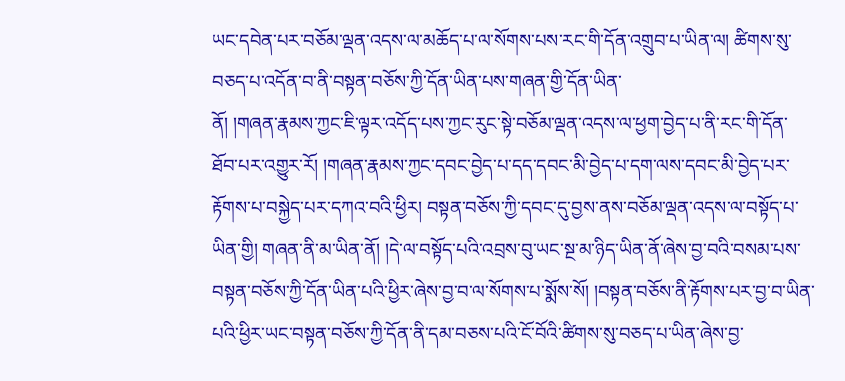ཡང་དབེན་པར་བཅོམ་ལྡན་འདས་ལ་མཆོད་པ་ལ་སོགས་པས་རང་གི་དོན་འགྲུབ་པ་ཡིན་ལ། ཚིགས་སུ་བཅད་པ་འདོན་བ་ནི་བསྟན་བཅོས་ཀྱི་དོན་ཡིན་པས་གཞན་གྱི་དོན་ཡིན་
ནོ། །གཞན་རྣམས་ཀྱང་ཇི་ལྟར་འདོད་པས་ཀྱང་རུང་སྟེ་བཅོམ་ལྡན་འདས་ལ་ཕྱག་བྱེད་པ་ནི་རང་གི་དོན་ཐོབ་པར་འགྱུར་རོ། །གཞན་རྣམས་ཀྱང་དབང་བྱེད་པ་དད་དབང་མི་བྱེད་པ་དག་ལས་དབང་མི་བྱེད་པར་རྟོགས་པ་བསྐྱེད་པར་དཀའ་བའི་ཕྱིར། བསྟན་བཅོས་ཀྱི་དབང་དུ་བྱས་ནས་བཅོམ་ལྡན་འདས་ལ་བསྟོད་པ་ཡིན་གྱི། གཞན་ནི་མ་ཡིན་ནོ། །དེ་ལ་བསྟོད་པའི་འབྲས་བུ་ཡང་སྔ་མ་ཉིད་ཡིན་ནོ་ཞེས་བྱ་བའི་བསམ་པས་བསྟན་བཅོས་ཀྱི་དོན་ཡིན་པའི་ཕྱིར་ཞེས་བྱ་བ་ལ་སོགས་པ་སྨོས་སོ། །བསྟན་བཅོས་ནི་རྟོགས་པར་བྱ་བ་ཡིན་པའི་ཕྱིར་ཡང་བསྟན་བཅོས་ཀྱི་དོན་ནི་དམ་བཅས་པའི་ངོ་བོའི་ཚིགས་སུ་བཅད་པ་ཡིན་ཞེས་བྱ་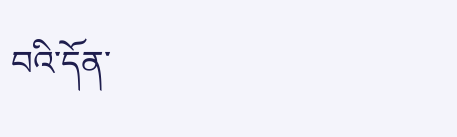བའི་དོན་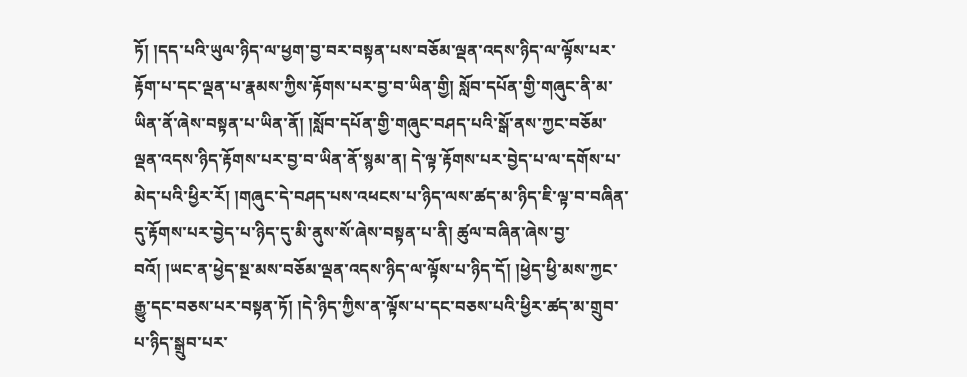ཏོ། །དད་པའི་ཡུལ་ཉིད་ལ་ཕྱག་བྱ་བར་བསྟན་པས་བཅོམ་ལྡན་འདས་ཉིད་ལ་ལྟོས་པར་རྟོག་པ་དང་ལྡན་པ་རྣམས་ཀྱིས་རྟོགས་པར་བྱ་བ་ཡིན་གྱི། སློབ་དཔོན་གྱི་གཞུང་ནི་མ་ཡིན་ནོ་ཞེས་བསྟན་པ་ཡིན་ནོ། །སློབ་དཔོན་གྱི་གཞུང་བཤད་པའི་སྒོ་ནས་ཀྱང་བཅོམ་ལྡན་འདས་ཉིད་རྟོགས་པར་བྱ་བ་ཡིན་ནོ་སྙམ་ན། དེ་ལྟ་རྟོགས་པར་བྱེད་པ་ལ་དགོས་པ་མེད་པའི་ཕྱིར་རོ། །གཞུང་དེ་བཤད་པས་འཕངས་པ་ཉིད་ལས་ཚད་མ་ཉིད་ཇི་ལྟ་བ་བཞིན་དུ་རྟོགས་པར་བྱེད་པ་ཉིད་དུ་མི་ནུས་སོ་ཞེས་བསྟན་པ་ནི། ཚུལ་བཞིན་ཞེས་བྱ་བའོ། །ཡང་ན་ཕྱེད་སྔ་མས་བཅོམ་ལྡན་འདས་ཉིད་ལ་ལྟོས་པ་ཉིད་དོ། །ཕྱེད་ཕྱི་མས་ཀྱང་རྒྱུ་དང་བཅས་པར་བསྟན་ཏོ། །དེ་ཉིད་ཀྱིས་ན་ལྟོས་པ་དང་བཅས་པའི་ཕྱིར་ཚད་མ་གྲུབ་པ་ཉིད་སྒྲུབ་པར་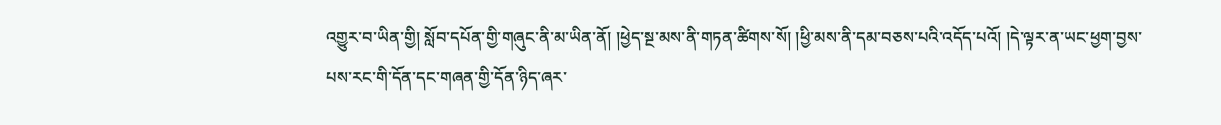འགྱུར་བ་ཡིན་གྱི། སློབ་དཔོན་གྱི་གཞུང་ནི་མ་ཡིན་ནོ། །ཕྱེད་སྔ་མས་ནི་གཏན་ཚིགས་སོ། །ཕྱི་མས་ནི་དམ་བཅས་པའི་འདོད་པའོ། །དེ་ལྟར་ན་ཡང་ཕྱག་བྱས་པས་རང་གི་དོན་དང་གཞན་གྱི་དོན་ཉིད་ཞར་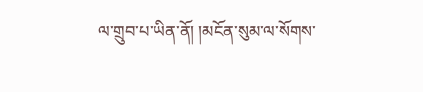ལ་གྲུབ་པ་ཡིན་ནོ། །མངོན་སུམ་ལ་སོགས་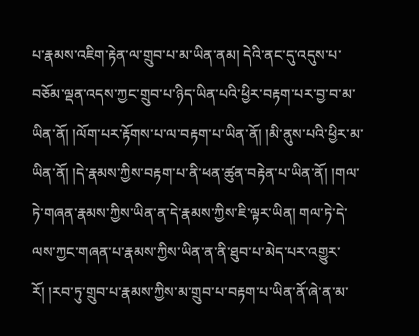པ་རྣམས་འཇིག་རྟེན་ལ་གྲུབ་པ་མ་ཡིན་ནམ། དེའི་ནང་དུ་འདུས་པ་བཅོམ་ལྡན་འདས་ཀྱང་གྲུབ་པ་ཉིད་ཡིན་པའི་ཕྱིར་བརྟག་པར་བྱ་བ་མ་ཡིན་ནོ། །ལོག་པར་རྟོགས་པ་ལ་བརྟག་པ་ཡིན་ནོ། །མི་ནུས་པའི་ཕྱིར་མ་ཡིན་ནོ། །དེ་རྣམས་ཀྱིས་བརྟག་པ་ནི་ཕན་ཚུན་བརྟེན་པ་ཡིན་ནོ། །གལ་ཏེ་གཞན་རྣམས་ཀྱིས་ཡིན་ན་དེ་རྣམས་ཀྱིས་ཇི་ལྟར་ཡིན། གལ་ཏེ་དེ་ལས་ཀྱང་གཞན་པ་རྣམས་ཀྱིས་ཡིན་ན་ནི་ཐུབ་པ་མེད་པར་འགྱུར་
རོ། །རབ་ཏུ་གྲུབ་པ་རྣམས་ཀྱིས་མ་གྲུབ་པ་བརྟག་པ་ཡིན་ནོ་ཞེ་ན་མ་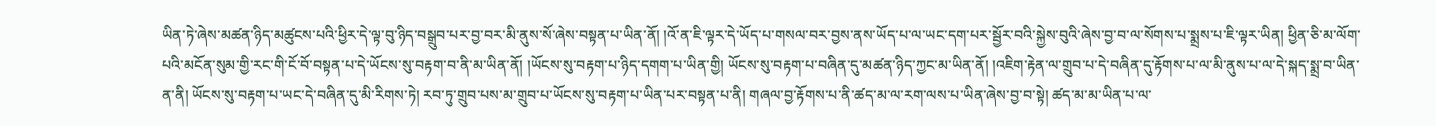ཡིན་ཏེ་ཞེས་མཚན་ཉིད་མཚུངས་པའི་ཕྱིར་དེ་ལྟ་བུ་ཉིད་བསྒྲུབ་པར་བྱ་བར་མི་ནུས་སོ་ཞེས་བསྟན་པ་ཡིན་ནོ། །འོ་ན་ཇི་ལྟར་དེ་ཡོད་པ་གསལ་བར་བྱས་ནས་ཡོད་པ་ལ་ཡང་དག་པར་སྦྱོར་བའི་སྐྱེས་བུའི་ཞེས་བྱ་བ་ལ་སོགས་པ་སྨྲས་པ་ཇི་ལྟར་ཡིན། ཕྱིན་ཅི་མ་ལོག་པའི་མངོན་སུམ་གྱི་རང་གི་ངོ་བོ་བསྟན་པ་དེ་ཡོངས་སུ་བརྟག་བ་ནི་མ་ཡིན་ནོ། །ཡོངས་སུ་བརྟག་པ་ཉིད་དགག་པ་ཡིན་གྱི། ཡོངས་སུ་བརྟག་པ་བཞིན་དུ་མཚན་ཉིད་ཀྱང་མ་ཡིན་ནོ། །འཇིག་རྟེན་ལ་གྲུབ་པ་དེ་བཞིན་དུ་རྟོགས་པ་ལ་མི་ནུས་པ་ལ་དེ་སྐད་སྨྲ་བ་ཡིན་ན་ནི། ཡོངས་སུ་བརྟག་པ་ཡང་དེ་བཞིན་དུ་མི་རིགས་ཏེ། རབ་ཏུ་གྲུབ་པས་མ་གྲུབ་པ་ཡོངས་སུ་བརྟག་པ་ཡིན་པར་བསྟན་པ་ནི། གཞལ་བྱ་རྟོགས་པ་ནི་ཚད་མ་ལ་རག་ལས་པ་ཡིན་ཞེས་བྱ་བ་སྟེ། ཚད་མ་མ་ཡིན་པ་ལ་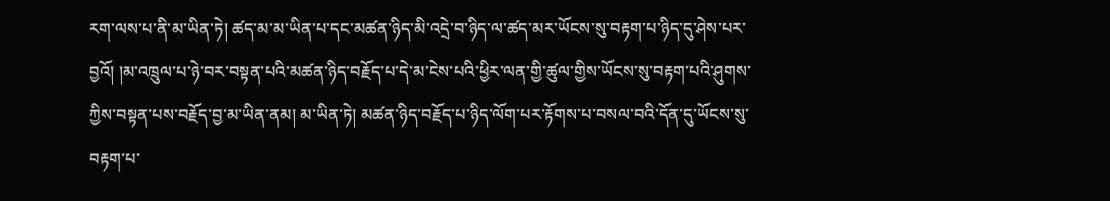རག་ལས་པ་ནི་མ་ཡིན་ཏེ། ཚད་མ་མ་ཡིན་པ་དང་མཚན་ཉིད་མི་འདྲེ་བ་ཉིད་ལ་ཚད་མར་ཡོངས་སུ་བརྟག་པ་ཉིད་དུ་ཤེས་པར་བྱའོ། །མ་འཁྲུལ་པ་ཉེ་བར་བསྟན་པའི་མཚན་ཉིད་བརྗོད་པ་དེ་མ་ངེས་པའི་ཕྱིར་ལན་གྱི་ཚུལ་གྱིས་ཡོངས་སུ་བརྟག་པའི་ཤུགས་ཀྱིས་བསྟན་པས་བརྗོད་བྱ་མ་ཡིན་ནམ། མ་ཡིན་ཏེ། མཚན་ཉིད་བརྗོད་པ་ཉིད་ལོག་པར་རྟོགས་པ་བསལ་བའི་དོན་དུ་ཡོངས་སུ་བརྟག་པ་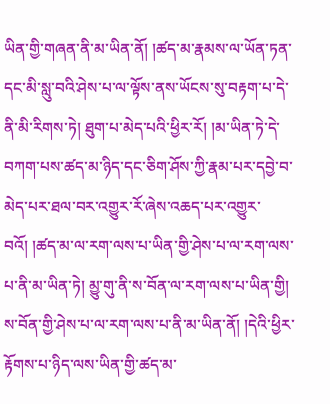ཡིན་གྱི་གཞན་ནི་མ་ཡིན་ནོ། །ཚད་མ་རྣམས་ལ་ཡོན་ཏན་དང་མི་སླུ་བའི་ཤེས་པ་ལ་ལྟོས་ནས་ཡོངས་སུ་བརྟག་པ་དེ་ནི་མི་རིགས་ཏེ། ཐུག་པ་མེད་པའི་ཕྱིར་རོ། །མ་ཡིན་ཏེ་དེ་བཀག་པས་ཚད་མ་ཉིད་དང་ཅིག་ཤོས་ཀྱི་རྣམ་པར་དབྱེ་བ་མེད་པར་ཐལ་བར་འགྱུར་རོ་ཞེས་འཆད་པར་འགྱུར་བའོ། །ཚད་མ་ལ་རག་ལས་པ་ཡིན་གྱི་ཤེས་པ་ལ་རག་ལས་པ་ནི་མ་ཡིན་ཏེ། མྱུ་གུ་ནི་ས་བོན་ལ་རག་ལས་པ་ཡིན་གྱི། ས་བོན་གྱི་ཤེས་པ་ལ་རག་ལས་པ་ནི་མ་ཡིན་ནོ། །དེའི་ཕྱིར་རྟོགས་པ་ཉིད་ལས་ཡིན་གྱི་ཚད་མ་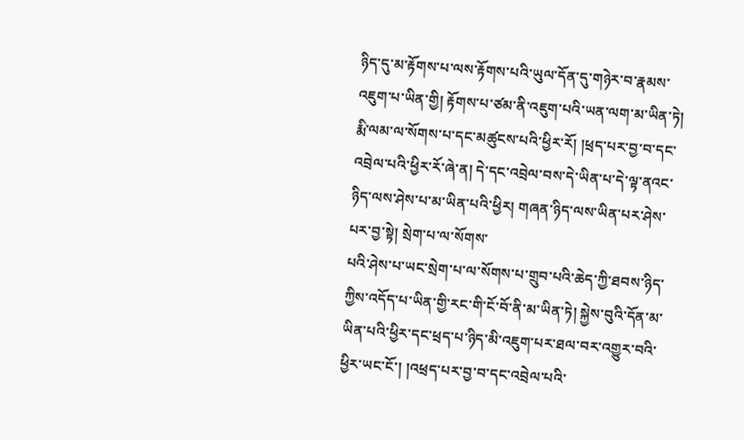ཉིད་དུ་མ་རྟོགས་པ་ལས་རྟོགས་པའི་ཡུལ་དོན་དུ་གཉེར་བ་རྣམས་འཇུག་པ་ཡིན་གྱི། རྟོགས་པ་ཙམ་ནི་འཇུག་པའི་ཡན་ལག་མ་ཡིན་ཏེ། རྨི་ལམ་ལ་སོགས་པ་དང་མཚུངས་པའི་ཕྱིར་རོ། །ཕྲད་པར་བྱ་བ་དང་འབྲེལ་པའི་ཕྱིར་རོ་ཞེ་ན། དེ་དང་འབྲེལ་བས་དེ་ཡིན་པ་དེ་ལྟ་ནའང་ཉིད་ལས་ཤེས་པ་མ་ཡིན་པའི་ཕྱིར། གཞན་ཉིད་ལས་ཡིན་པར་ཤེས་པར་བྱ་སྟེ། སྲེག་པ་ལ་སོགས་
པའི་ཤེས་པ་ཡང་སྲེག་པ་ལ་སོགས་པ་གྲུབ་པའི་ཆེད་ཀྱི་ཐབས་ཉིད་ཀྱིས་འདོད་པ་ཡིན་གྱི་རང་གི་ངོ་བོ་ནི་མ་ཡིན་ཏེ། སྐྱེས་བུའི་དོན་མ་ཡིན་པའི་ཕྱིར་དང་ཕྲད་པ་ཉིད་མི་འཇུག་པར་ཐལ་བར་འགྱུར་བའི་ཕྱིར་ཡང་ངོ་། །འཕྲད་པར་བྱ་བ་དང་འབྲེལ་པའི་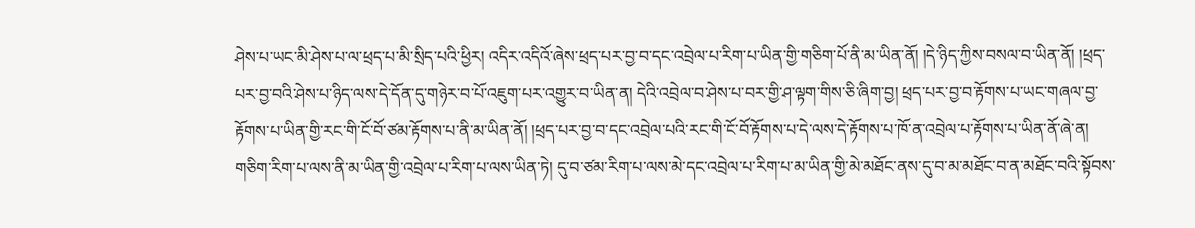ཤེས་པ་ཡང་མི་ཤེས་པ་ལ་ཕྲད་པ་མི་སྲིད་པའི་ཕྱིར། འདིར་འདིའོ་ཞེས་ཕྲད་པར་བྱ་བ་དང་འབྲེལ་པ་རིག་པ་ཡིན་གྱི་གཅིག་པོ་ནི་མ་ཡིན་ནོ། །དེ་ཉིད་ཀྱིས་བསལ་བ་ཡིན་ནོ། །ཕྲད་པར་བྱ་བའི་ཤེས་པ་ཉིད་ལས་དེ་དོན་དུ་གཉེར་བ་པོ་འཇུག་པར་འགྱུར་བ་ཡིན་ན། དེའི་འབྲེལ་བ་ཤེས་པ་བར་གྱི་ཤ་ལྟག་གིས་ཅི་ཞིག་བྱ། ཕྲད་པར་བྱ་བ་རྟོགས་པ་ཡང་གཞལ་བྱ་རྟོགས་པ་ཡིན་གྱི་རང་གི་ངོ་བོ་ཙམ་རྟོགས་པ་ནི་མ་ཡིན་ནོ། །ཕྲད་པར་བྱ་བ་དང་འབྲེལ་པའི་རང་གི་ངོ་བོ་རྟོགས་པ་དེ་ལས་དེ་རྟོགས་པ་ཁོ་ན་འབྲེལ་པ་རྟོགས་པ་ཡིན་ནོ་ཞེ་ན། གཅིག་རིག་པ་ལས་ནི་མ་ཡིན་གྱི་འབྲེལ་པ་རིག་པ་ལས་ཡིན་ཏེ། དུ་བ་ཙམ་རིག་པ་ལས་མེ་དང་འབྲེལ་པ་རིག་པ་མ་ཡིན་གྱི་མེ་མཐོང་ནས་དུ་བ་མ་མཐོང་བ་ན་མཐོང་བའི་སྟོབས་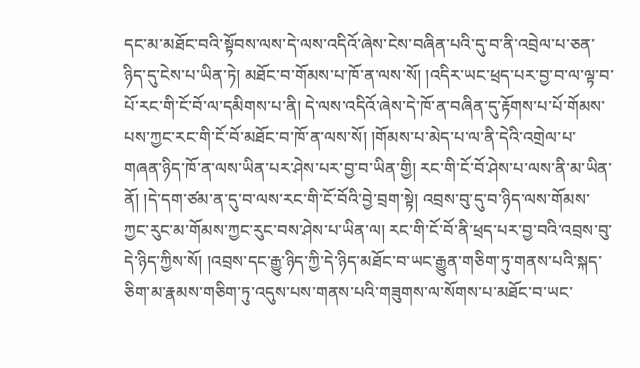དང་མ་མཐོང་བའི་སྟོབས་ལས་དེ་ལས་འདིའོ་ཞེས་ངེས་བཞིན་པའི་དུ་བ་ནི་འབྲེལ་པ་ཅན་ཉིད་དུ་ངེས་པ་ཡིན་ཏེ། མཐོང་བ་གོམས་པ་ཁོ་ན་ལས་སོ། །འདིར་ཡང་ཕྲད་པར་བྱ་བ་ལ་ལྟ་བ་པོ་རང་གི་ངོ་བོ་ལ་དམིགས་པ་ནི། དེ་ལས་འདིའོ་ཞེས་དེ་ཁོ་ན་བཞིན་དུ་རྟོགས་པ་པོ་གོམས་པས་ཀྱང་རང་གི་ངོ་བོ་མཐོང་བ་ཁོ་ན་ལས་སོ། །གོམས་པ་མེད་པ་ལ་ནི་དེའི་འགྲེལ་པ་གཞན་ཉིད་ཁོ་ན་ལས་ཡིན་པར་ཤེས་པར་བྱ་བ་ཡིན་གྱི། རང་གི་ངོ་བོ་ཤེས་པ་ལས་ནི་མ་ཡིན་ནོ། །དེ་དག་ཙམ་ན་དུ་བ་ལས་རང་གི་ངོ་བོའི་བྱེ་བྲག་སྟེ། འབྲས་བུ་དུ་བ་ཉིད་ལས་གོམས་ཀྱང་རུང་མ་གོམས་ཀྱང་རུང་བས་ཤེས་པ་ཡིན་ལ། རང་གི་ངོ་བོ་ནི་ཕྲད་པར་བྱ་བའི་འབྲས་བུ་དེ་ཉིད་ཀྱིས་སོ། །འབྲས་དང་རྒྱུ་ཉིད་ཀྱི་དེ་ཉིད་མཐོང་བ་ཡང་རྒྱུན་གཅིག་ཏུ་གནས་པའི་སྐད་ཅིག་མ་རྣམས་གཅིག་ཏུ་འདུས་པས་གནས་པའི་གཟུགས་ལ་སོགས་པ་མཐོང་བ་ཡང་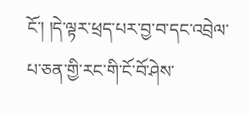ངོ་། །དེ་ལྟར་ཕྲད་པར་བྱ་བ་དང་འབྲེལ་པ་ཅན་གྱི་རང་གི་ངོ་བོ་ཤེས་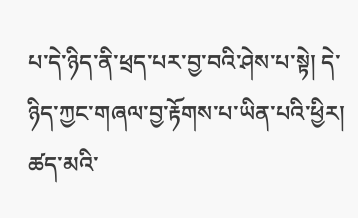པ་དེ་ཉིད་ནི་ཕྲད་པར་བྱ་བའི་ཤེས་པ་སྟེ། དེ་ཉིད་ཀྱང་གཞལ་བྱ་རྟོགས་པ་ཡིན་པའི་ཕྱིར། ཚད་མའི་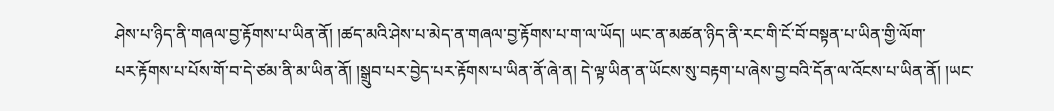ཤེས་པ་ཉིད་ནི་གཞལ་བྱ་རྟོགས་པ་ཡིན་ནོ། །ཚད་མའི་ཤེས་པ་མེད་ན་གཞལ་བྱ་རྟོགས་པ་ག་ལ་ཡོད། ཡང་ན་མཚན་ཉིད་ནི་རང་གི་ངོ་བོ་བསྟན་པ་ཡིན་གྱི་ལོག་
པར་རྟོགས་པ་པོས་གོ་བ་དེ་ཙམ་ནི་མ་ཡིན་ནོ། །སྒྲུབ་པར་བྱེད་པར་རྟོགས་པ་ཡིན་ནོ་ཞེ་ན། དེ་ལྟ་ཡིན་ན་ཡོངས་སུ་བརྟག་པ་ཞེས་བྱ་བའི་དོན་ལ་འོངས་པ་ཡིན་ནོ། །ཡང་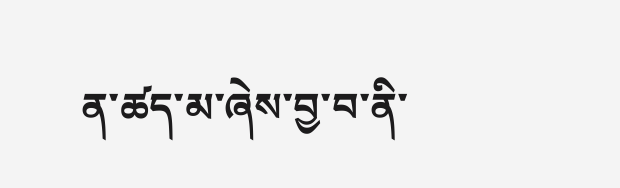ན་ཚད་མ་ཞེས་བྱ་བ་ནི་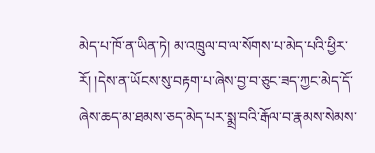མེད་པ་ཁོ་ན་ཡིན་ཏེ། མ་འཁྲུལ་བ་ལ་སོགས་པ་མེད་པའི་ཕྱིར་རོ། །དེས་ན་ཡོངས་སུ་བརྟག་པ་ཞེས་བྱ་བ་ཅུང་ཟད་ཀྱང་མེད་དོ་ཞེས་ཆད་མ་ཐམས་ཅད་མེད་པར་སྨྲ་བའི་རྒོལ་བ་རྣམས་སེམས་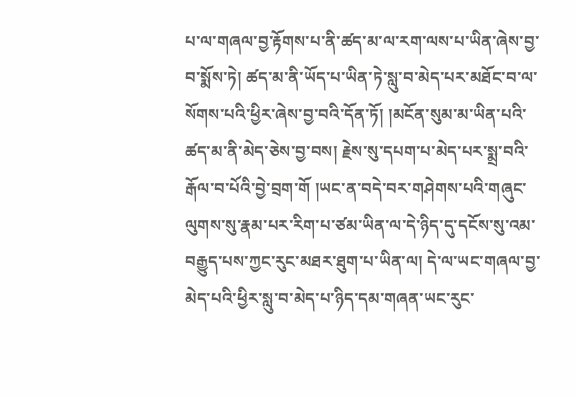པ་ལ་གཞལ་བྱ་རྟོགས་པ་ནི་ཚད་མ་ལ་རག་ལས་པ་ཡིན་ཞེས་བྱ་བ་སྨོས་ཏེ། ཚད་མ་ནི་ཡོད་པ་ཡིན་ཏེ་སླུ་བ་མེད་པར་མཐོང་བ་ལ་སོགས་པའི་ཕྱིར་ཞེས་བྱ་བའི་དོན་ཏོ། །མངོན་སུམ་མ་ཡིན་པའི་ཚད་མ་ནི་མེད་ཅེས་བྱ་བས། རྗེས་སུ་དཔག་པ་མེད་པར་སྨྲ་བའི་རྒོལ་བ་པོའི་བྱེ་བྲག་གོ །ཡང་ན་བདེ་བར་གཤེགས་པའི་གཞུང་ལུགས་སུ་རྣམ་པར་རིག་པ་ཙམ་ཡིན་ལ་དེ་ཉིད་དུ་དངོས་སུ་འམ་བརྒྱུད་པས་ཀྱང་རུང་མཐར་ཐུག་པ་ཡིན་ལ། དེ་ལ་ཡང་གཞལ་བྱ་མེད་པའི་ཕྱིར་སླུ་བ་མེད་པ་ཉིད་དམ་གཞན་ཡང་རུང་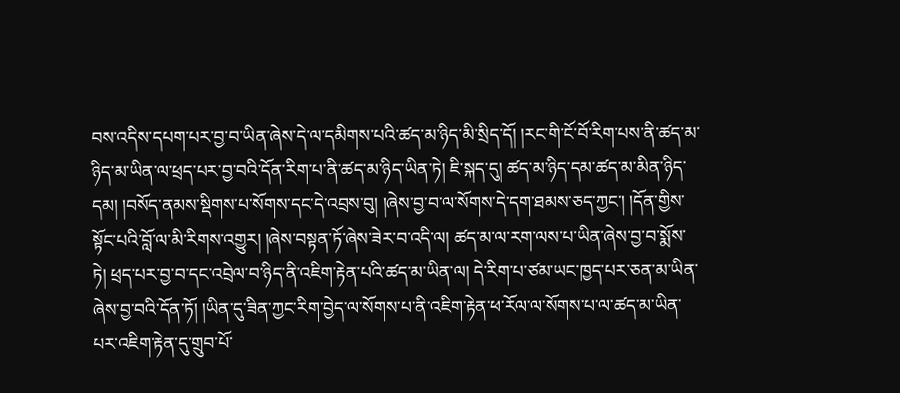བས་འདིས་དཔག་པར་བྱ་བ་ཡིན་ཞེས་དེ་ལ་དམིགས་པའི་ཚད་མ་ཉིད་མི་སྲིད་དོ། །རང་གི་ངོ་བོ་རིག་པས་ནི་ཚད་མ་ཉིད་མ་ཡིན་ལ་ཕྲད་པར་བྱ་བའི་དོན་རིག་པ་ནི་ཚད་མ་ཉིད་ཡིན་ཏེ། ཇི་སྐད་དུ། ཚད་མ་ཉིད་དམ་ཚད་མ་མིན་ཉིད་དམ། །བསོད་ནམས་སྡིགས་པ་སོགས་དང་དེ་འབྲས་བུ། །ཞེས་བྱ་བ་ལ་སོགས་དེ་དག་ཐམས་ཅད་ཀྱང་། །དོན་གྱིས་སྟོང་པའི་བློ་ལ་མི་རིགས་འགྱུར། །ཞེས་བསྟན་ཏོ་ཞེས་ཟེར་བ་འདི་ལ། ཚད་མ་ལ་རག་ལས་པ་ཡིན་ཞེས་བྱ་བ་སྨོས་ཏེ། ཕྲད་པར་བྱ་བ་དང་འབྲེལ་བ་ཉིད་ནི་འཇིག་རྟེན་པའི་ཚད་མ་ཡིན་ལ། དེ་རིག་པ་ཙམ་ཡང་ཁྱད་པར་ཅན་མ་ཡིན་ཞེས་བྱ་བའི་དོན་ཏོ། །ཡིན་དུ་ཟིན་ཀྱང་རིག་བྱེད་ལ་སོགས་པ་ནི་འཇིག་རྟེན་ཕ་རོལ་ལ་སོགས་པ་ལ་ཚད་མ་ཡིན་པར་འཇིག་རྟེན་དུ་གྲུབ་པོ་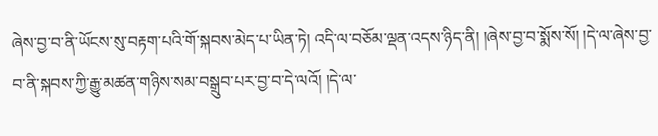ཞེས་བྱ་བ་ནི་ཡོངས་སུ་བརྟག་པའི་གོ་སྐབས་མེད་པ་ཡིན་ཏེ། འདི་ལ་བཅོམ་ལྡན་འདས་ཉིད་ནི། །ཞེས་བྱ་བ་སྨོས་སོ། །དེ་ལ་ཞེས་བྱ་བ་ནི་སྐབས་ཀྱི་རྒྱུ་མཚན་གཉིས་སམ་བསྒྲུབ་པར་བྱ་བ་དེ་ལའོ། །དེ་ལ་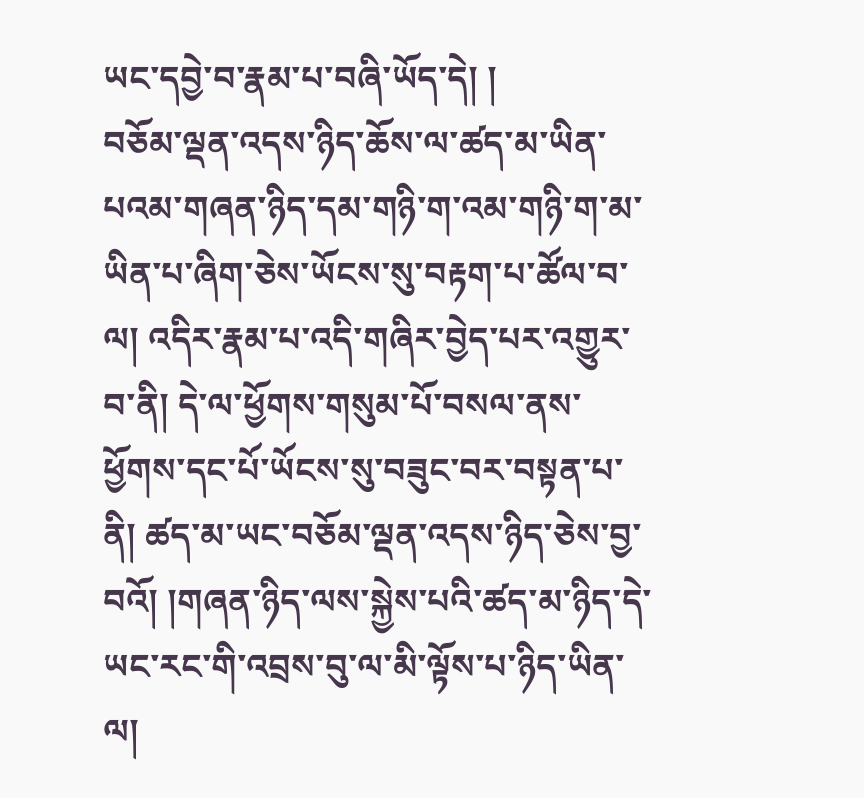ཡང་དབྱེ་བ་རྣམ་པ་བཞི་ཡོད་དེ། །
བཅོམ་ལྡན་འདས་ཉིད་ཆོས་ལ་ཚད་མ་ཡིན་པའམ་གཞན་ཉིད་དམ་གཉི་ག་འམ་གཉི་ག་མ་ཡིན་པ་ཞིག་ཅེས་ཡོངས་སུ་བརྟག་པ་ཚོལ་བ་ལ། འདིར་རྣམ་པ་འདི་གཞིར་བྱེད་པར་འགྱུར་བ་ནི། དེ་ལ་ཕྱོགས་གསུམ་པོ་བསལ་ནས་ཕྱོགས་དང་པོ་ཡོངས་སུ་བཟུང་བར་བསྟན་པ་ནི། ཚད་མ་ཡང་བཅོམ་ལྡན་འདས་ཉིད་ཅེས་བྱ་བའོ། །གཞན་ཉིད་ལས་སྐྱེས་པའི་ཚད་མ་ཉིད་དེ་ཡང་རང་གི་འབྲས་བུ་ལ་མི་ལྟོས་པ་ཉིད་ཡིན་ལ།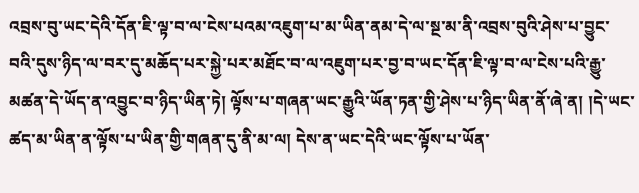འབྲས་བུ་ཡང་དེའི་དོན་ཇི་ལྟ་བ་ལ་ངེས་པའམ་འཇུག་པ་མ་ཡིན་ནམ་དེ་ལ་སྔ་མ་ནི་འབྲས་བུའི་ཤེས་པ་བྱུང་བའི་དུས་ཉིད་ལ་བར་དུ་མཆོད་པར་སྐྱེ་པར་མཐོང་བ་ལ་འཇུག་པར་བྱ་བ་ཡང་དོན་ཇི་ལྟ་བ་ལ་ངེས་པའི་རྒྱུ་མཚན་དེ་ཡོད་ན་འབྱུང་བ་ཉིད་ཡིན་ཏེ། ལྟོས་པ་གཞན་ཡང་རྒྱུའི་ཡོན་ཏན་གྱི་ཤེས་པ་ཉིད་ཡིན་ནོ་ཞེ་ན། །དེ་ཡང་ཚད་མ་ཡིན་ན་ལྟོས་པ་ཡིན་གྱི་གཞན་དུ་ནི་མ་ལ། དེས་ན་ཡང་དེའི་ཡང་ལྟོས་པ་ཡོན་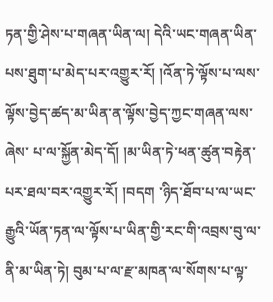ཏན་གྱི་ཤེས་པ་གཞན་ཡིན་ལ། དེའི་ཡང་གཞན་ཡིན་པས་ཐུག་པ་མེད་པར་འགྱུར་རོ། །འོན་ཏེ་ལྟོས་པ་ལས་ལྟོས་བྱེད་ཚད་མ་ཡིན་ན་ལྟོས་བྱེད་ཀྱང་གཞན་ལས་ཞེས་ པ་ལ་སྐྱོན་མེད་དོ། །མ་ཡིན་ཏེ་ཕན་ཚུན་བརྟེན་པར་ཐལ་བར་འགྱུར་རོ། །བདག ་ཉིད་ཐོབ་པ་ལ་ཡང་རྒྱུའི་ཡོན་ཏན་ལ་ལྟོས་པ་ཡིན་གྱི་རང་གི་འབྲས་བུ་ལ་ནི་མ་ཡིན་ཏེ། བུམ་པ་ལ་རྫ་མཁན་ལ་སོགས་པ་ལྟ་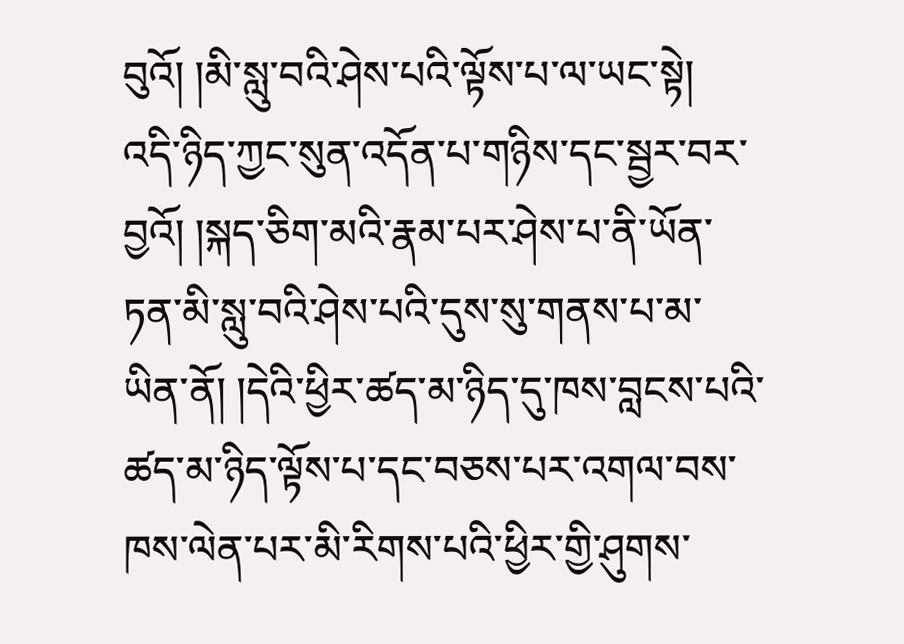བུའོ། །མི་སླུ་བའི་ཤེས་པའི་ལྟོས་པ་ལ་ཡང་སྟེ། འདི་ཉིད་ཀྱང་སུན་འདོན་པ་གཉིས་དང་སྦྱར་བར་བྱའོ། །སྐད་ཅིག་མའི་རྣམ་པར་ཤེས་པ་ནི་ཡོན་ཏན་མི་སླུ་བའི་ཤེས་པའི་དུས་སུ་གནས་པ་མ་ཡིན་ནོ། །དེའི་ཕྱིར་ཚད་མ་ཉིད་དུ་ཁས་བླངས་པའི་ཚད་མ་ཉིད་ལྟོས་པ་དང་བཅས་པར་འགལ་བས་ཁས་ལེན་པར་མི་རིགས་པའི་ཕྱིར་གྱི་ཤུགས་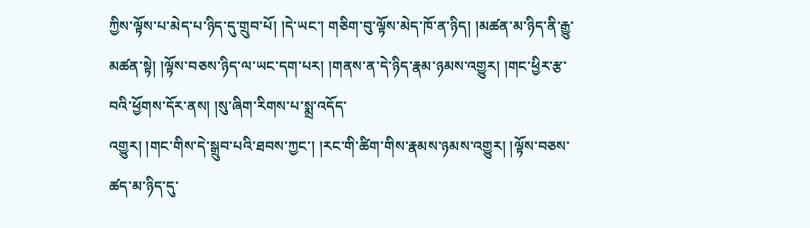ཀྱིས་ལྟོས་པ་མེད་པ་ཉིད་དུ་གྲུབ་པོ། །དེ་ཡང་། གཅིག་བུ་ལྟོས་མེད་ཁོ་ན་ཉིད། །མཚན་མ་ཉིད་ནི་རྒྱུ་མཚན་སྟེ། །ལྟོས་བཅས་ཉིད་ལ་ཡང་དག་པར། །གནས་ན་དེ་ཉིད་རྣམ་ཉམས་འགྱུར། །གང་ཕྱིར་རྩ་བའི་ཕྱོགས་དོར་ནས། །སུ་ཞིག་རིགས་པ་སྨྲ་འདོད་
འགྱུར། །གང་གིས་དེ་སྒྲུབ་པའི་ཐབས་ཀྱང་། །རང་གི་ཚིག་གིས་རྣམས་ཉམས་འགྱུར། །ལྟོས་བཅས་ཚད་མ་ཉིད་དུ་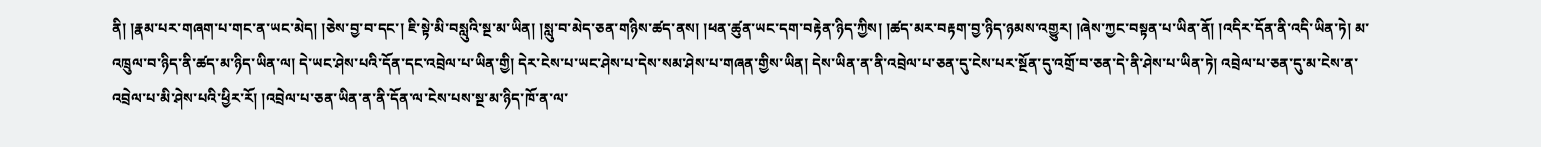ནི། །རྣམ་པར་གཞག་པ་གང་ན་ཡང་མེད། །ཅེས་བྱ་བ་དང་། ཇི་སྟེ་མི་བསླུའི་སྔ་མ་ཡིན། །སླུ་བ་མེད་ཅན་གཉིས་ཚད་ནས། །ཕན་ཚུན་ཡང་དག་བརྟེན་ཉིད་ཀྱིས། །ཚད་མར་བརྟག་བྱ་ཉིད་ཉམས་འགྱུར། །ཞེས་ཀྱང་བསྟན་པ་ཡིན་ནོ། །འདིར་དོན་ནི་འདི་ཡིན་ཏེ། མ་འཁྲུལ་བ་ཉིད་ནི་ཚད་མ་ཉིད་ཡིན་ལ། དེ་ཡང་ཤེས་པའི་དོན་དང་འབྲེལ་པ་ཡིན་གྱི། དེར་ངེས་པ་ཡང་ཤེས་པ་དེས་སམ་ཤེས་པ་གཞན་གྱིས་ཡིན། དེས་ཡིན་ན་ནི་འབྲེལ་པ་ཅན་དུ་ངེས་པར་སྔོན་དུ་འགྲོ་བ་ཅན་དེ་ནི་ཤེས་པ་ཡིན་ཏེ། འབྲེལ་པ་ཅན་དུ་མ་ངེས་ན་འབྲེལ་པ་མི་ཤེས་པའི་ཕྱིར་རོ། །འབྲེལ་པ་ཅན་ཡིན་ན་ནི་དོན་ལ་ངེས་པས་སྔ་མ་ཉིད་ཁོ་ན་ལ་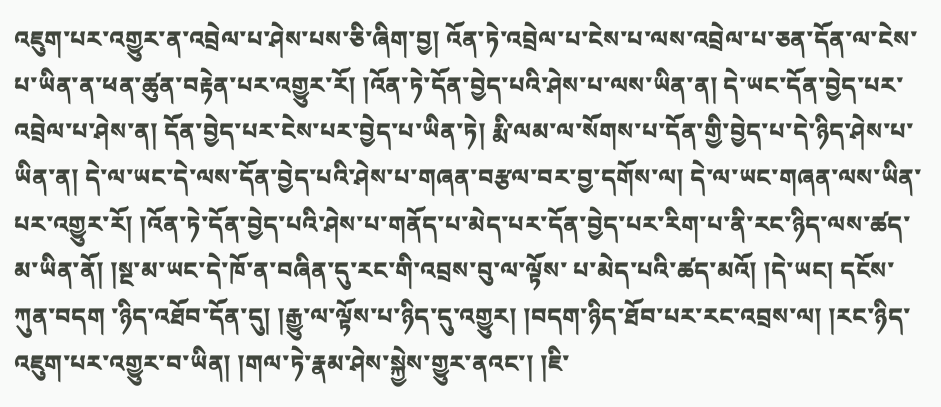འཇུག་པར་འགྱུར་ན་འབྲེལ་པ་ཤེས་པས་ཅི་ཞིག་བྱ། འོན་ཏེ་འབྲེལ་པ་ངེས་པ་ལས་འབྲེལ་པ་ཅན་དོན་ལ་ངེས་པ་ཡིན་ན་ཕན་ཚུན་བརྟེན་པར་འགྱུར་རོ། །འོན་ཏེ་དོན་བྱེད་པའི་ཤེས་པ་ལས་ཡིན་ན། དེ་ཡང་དོན་བྱེད་པར་འབྲེལ་པ་ཤེས་ན། དོན་བྱེད་པར་ངེས་པར་བྱེད་པ་ཡིན་ཏེ། རྨི་ལམ་ལ་སོགས་པ་དོན་གྱི་བྱེད་པ་དེ་ཉིད་ཤེས་པ་ཡིན་ན། དེ་ལ་ཡང་དེ་ལས་དོན་བྱེད་པའི་ཤེས་པ་གཞན་བརྩལ་བར་བྱ་དགོས་ལ། དེ་ལ་ཡང་གཞན་ལས་ཡིན་པར་འགྱུར་རོ། །འོན་ཏེ་དོན་བྱེད་པའི་ཤེས་པ་གནོད་པ་མེད་པར་དོན་བྱེད་པར་རིག་པ་ནི་རང་ཉིད་ལས་ཚད་མ་ཡིན་ནོ། །སྔ་མ་ཡང་དེ་ཁོ་ན་བཞིན་དུ་རང་གི་འབྲས་བུ་ལ་ལྟོས་ པ་མེད་པའི་ཚད་མའོ། །དེ་ཡང། དངོས་ཀུན་བདག ་ཉིད་འཐོབ་དོན་དུ། །རྒྱུ་ལ་ལྟོས་པ་ཉིད་དུ་འགྱུར། །བདག་ཉིད་ཐོབ་པར་རང་འབྲས་ལ། །རང་ཉིད་འཇུག་པར་འགྱུར་བ་ཡིན། །གལ་ཏེ་རྣམ་ཤེས་སྐྱེས་གྱུར་ནའང་། །ཇི་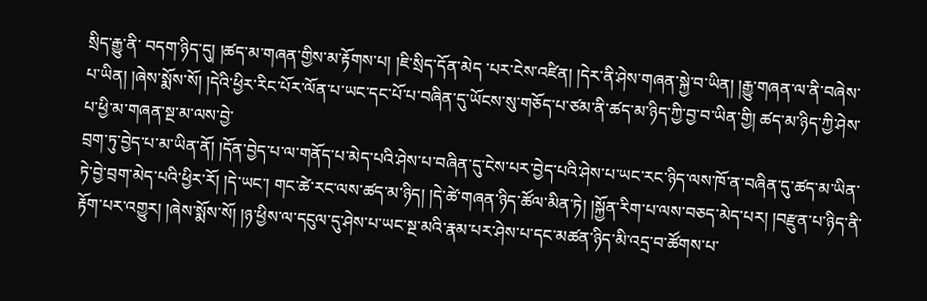སྲིད་རྒྱུ་ནི་ བདག་ཉིད་དུ། །ཚད་མ་གཞན་གྱིས་མ་རྟོགས་པ། །ཇི་སྲིད་དོན་མེད ་པར་ངེས་འཛིན། །དེར་ནི་ཤེས་གཞན་སྐྱེ་བ་ཡིན། །རྒྱུ་གཞན་ལ་ནི་བཞེས་པ་ཡིན། །ཞེས་སྨོས་སོ། །དེའི་ཕྱིར་རིང་པོར་ལོན་པ་ཡང་དང་པོ་པ་བཞིན་དུ་ཡོངས་སུ་གཅོད་པ་ཙམ་ནི་ཚད་མ་ཉིད་ཀྱི་བྱ་བ་ཡིན་གྱི། ཚད་མ་ཉིད་ཀྱི་ཤེས་པ་ཕྱི་མ་གཞན་སྔ་མ་ལས་བྱེ་
བྲག་ཏུ་བྱེད་པ་མ་ཡིན་ནོ། །དོན་བྱེད་པ་ལ་གནོད་པ་མེད་པའི་ཤེས་པ་བཞིན་དུ་ངེས་པར་བྱེད་པའི་ཤེས་པ་ཡང་རང་ཉིད་ལས་ཁོ་ན་བཞིན་དུ་ཚད་མ་ཡིན་ཏེ་བྱེ་བྲག་མེད་པའི་ཕྱིར་རོ། །དེ་ཡང་། གང་ཚེ་རང་ལས་ཚད་མ་ཉིད། །དེ་ཚེ་གཞན་ཉིད་ཚོལ་མིན་ཏེ། །སྐྱོན་རིག་པ་ལས་བཅད་མེད་པར། །བརྫུན་པ་ཉིད་ནི་རྟོག་པར་འགྱུར། །ཞེས་སྨོས་སོ། །ཉ་ཕྱིས་ལ་དངུལ་དུ་ཤེས་པ་ཡང་སྔ་མའི་རྣམ་པར་ཤེས་པ་དང་མཚན་ཉིད་མི་འདྲ་བ་ཚོགས་པ་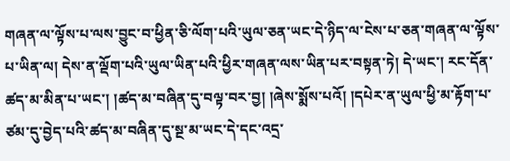གཞན་ལ་ལྟོས་པ་ལས་བྱུང་བ་ཕྱིན་ཅི་ལོག་པའི་ཡུལ་ཅན་ཡང་དེ་ཉིད་ལ་ངེས་པ་ཅན་གཞན་ལ་ལྟོས་པ་ཡིན་ལ། དེས་ན་ལྡོག་པའི་ཡུལ་ཡིན་པའི་ཕྱིར་གཞན་ལས་ཡིན་པར་བསྟན་ཏེ། དེ་ཡང་། རང་དོན་ཚད་མ་མིན་པ་ཡང་། །ཚད་མ་བཞིན་དུ་བལྟ་བར་བྱ། །ཞེས་སྨོས་པའོ། །དཔེར་ན་ཡུལ་ཕྱི་མ་རྟོག་པ་ཙམ་དུ་བྱེད་པའི་ཚད་མ་བཞིན་དུ་སྔ་མ་ཡང་དེ་དང་འདྲ་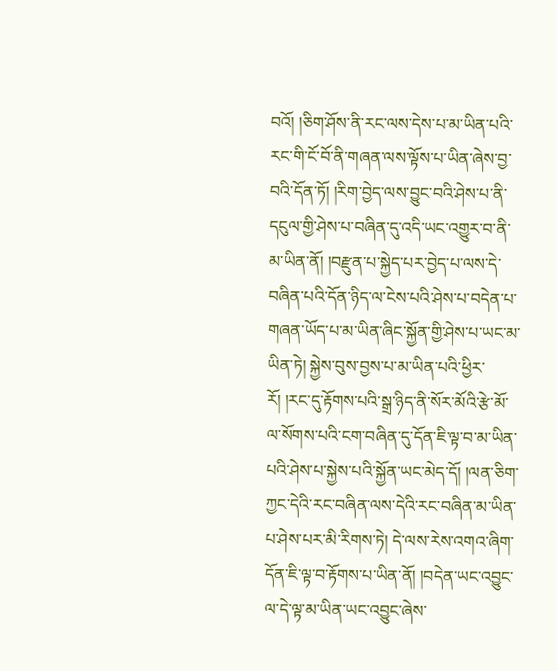བའོ། །ཅིག་ཤོས་ནི་རང་ལས་དེས་པ་མ་ཡིན་པའི་རང་གི་ངོ་བོ་ནི་གཞན་ལས་ལྟོས་པ་ཡིན་ཞེས་བྱ་བའི་དོན་ཏོ། །རིག་བྱེད་ལས་བྱུང་བའི་ཤེས་པ་ནི་དངུལ་གྱི་ཤེས་པ་བཞིན་དུ་འདི་ཡང་འགྱུར་བ་ནི་མ་ཡིན་ནོ། །བརྫུན་པ་སྐྱེད་པར་བྱེད་པ་ལས་དེ་བཞིན་པའི་དོན་ཉིད་ལ་ངེས་པའི་ཤེས་པ་བདེན་པ་གཞན་ཡོད་པ་མ་ཡིན་ཞིང་སྐྱོན་གྱི་ཤེས་པ་ཡང་མ་ཡིན་ཏེ། སྐྱེས་བུས་བྱས་པ་མ་ཡིན་པའི་ཕྱིར་རོ། །རང་དུ་རྟོགས་པའི་སྒྲ་ཉིད་ནི་སོར་མོའི་རྩེ་མོ་ལ་སོགས་པའི་ངག་བཞིན་དུ་དོན་ཇི་ལྟ་བ་མ་ཡིན་པའི་ཤེས་པ་སྐྱེས་པའི་སྐྱོན་ཡང་མེད་དོ། །ལན་ཅིག་ཀྱང་དེའི་རང་བཞིན་ལས་དེའི་རང་བཞིན་མ་ཡིན་པ་ཤེས་པར་མི་རིགས་ཏེ། དེ་ལས་རེས་འགའ་ཞིག་དོན་ཇི་ལྟ་བ་རྟོགས་པ་ཡིན་ནོ། །བདེན་ཡང་འབྱུང་ལ་དེ་ལྟ་མ་ཡིན་ཡང་འབྱུང་ཞེས་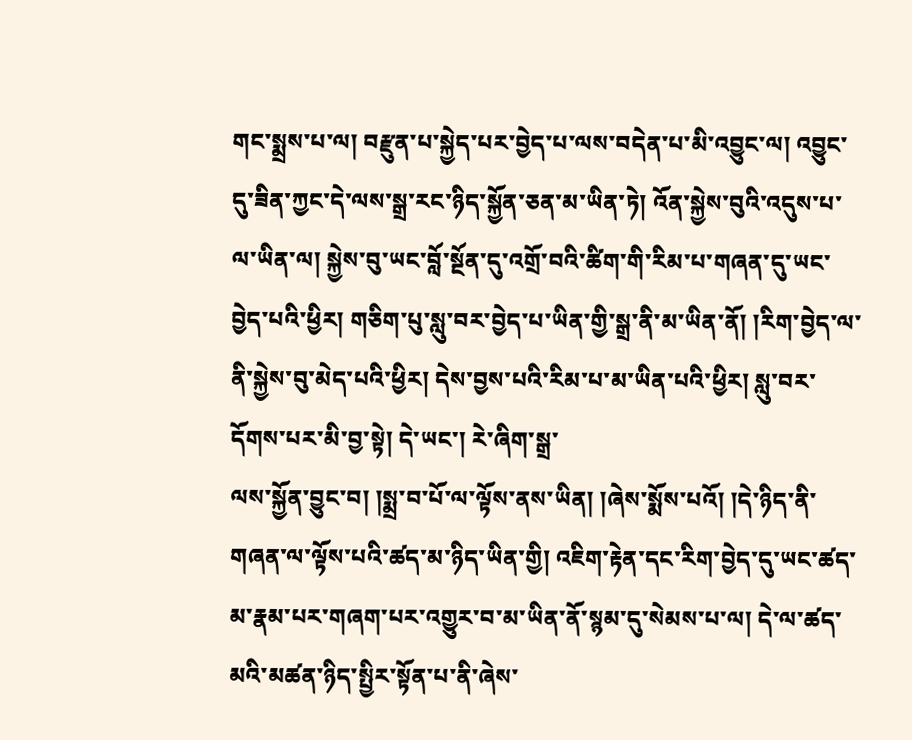གང་སྨྲས་པ་ལ། བརྫུན་པ་སྐྱེད་པར་བྱེད་པ་ལས་བདེན་པ་མི་འབྱུང་ལ། འབྱུང་དུ་ཟིན་ཀྱང་དེ་ལས་སྒྲ་རང་ཉིད་སྐྱོན་ཅན་མ་ཡིན་ཏེ། འོན་སྐྱེས་བུའི་འདུས་པ་ལ་ཡིན་ལ། སྐྱེས་བུ་ཡང་བློ་སྔོན་དུ་འགྲོ་བའི་ཚིག་གི་རིམ་པ་གཞན་དུ་ཡང་བྱེད་པའི་ཕྱིར། གཅིག་པུ་སླུ་བར་བྱེད་པ་ཡིན་གྱི་སྒྲ་ནི་མ་ཡིན་ནོ། །རིག་བྱེད་ལ་ནི་སྐྱེས་བུ་མེད་པའི་ཕྱིར། དེས་བྱས་པའི་རིམ་པ་མ་ཡིན་པའི་ཕྱིར། སླུ་བར་དོགས་པར་མི་བྱ་སྟེ། དེ་ཡང་། རེ་ཞིག་སྒྲ་
ལས་སྐྱོན་བྱུང་བ། །སྨྲ་བ་པོ་ལ་ལྟོས་ནས་ཡིན། །ཞེས་སྨོས་པའོ། །དེ་ཉིད་ནི་གཞན་ལ་ལྟོས་པའི་ཚད་མ་ཉིད་ཡིན་གྱི། འཇིག་རྟེན་དང་རིག་བྱེད་དུ་ཡང་ཚད་མ་རྣམ་པར་གཞག་པར་འགྱུར་བ་མ་ཡིན་ནོ་སྙམ་དུ་སེམས་པ་ལ། དེ་ལ་ཚད་མའི་མཚན་ཉིད་སྤྱིར་སྟོན་པ་ནི་ཞེས་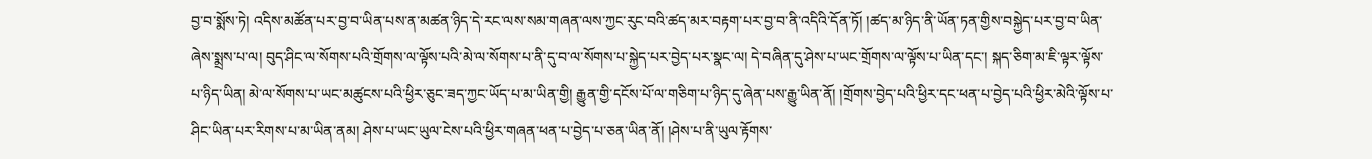བྱ་བ་སྨོས་ཏེ། འདིས་མཚོན་པར་བྱ་བ་ཡིན་པས་ན་མཚན་ཉིད་དེ་རང་ལས་སམ་གཞན་ལས་ཀྱང་རུང་བའི་ཚད་མར་བརྟག་པར་བྱ་བ་ནི་འདིའི་དོན་ཏོ། །ཚད་མ་ཉིད་ནི་ཡོན་ཏན་གྱིས་བསྐྱེད་པར་བྱ་བ་ཡིན་ཞེས་སྨྲས་པ་ལ། བུད་ཤིང་ལ་སོགས་པའི་གྲོགས་ལ་ལྟོས་པའི་མེ་ལ་སོགས་པ་ནི་དུ་བ་ལ་སོགས་པ་སྐྱེད་པར་བྱེད་པར་སྣང་ལ། དེ་བཞིན་དུ་ཤེས་པ་ཡང་གྲོགས་ལ་ལྟོས་པ་ཡིན་དང་། སྐད་ཅིག་མ་ཇི་ལྟར་ལྟོས་པ་ཉིད་ཡིན། མེ་ལ་སོགས་པ་ཡང་མཚུངས་པའི་ཕྱིར་ཅུང་ཟད་ཀྱང་ཡོད་པ་མ་ཡིན་གྱི། རྒྱུན་གྱི་དངོས་པོ་ལ་གཅིག་པ་ཉིད་དུ་ཞེན་པས་རྒྱུ་ཡིན་ནོ། །གྲོགས་བྱེད་པའི་ཕྱིར་དང་ཕན་པ་བྱེད་པའི་ཕྱིར་མེའི་ལྟོས་པ་ཤིང་ཡིན་པར་རིགས་པ་མ་ཡིན་ནམ། ཤེས་པ་ཡང་ཡུལ་ངེས་པའི་ཕྱིར་གཞན་ཕན་པ་བྱེད་པ་ཅན་ཡིན་ནོ། །ཤེས་པ་ནི་ཡུལ་རྟོགས་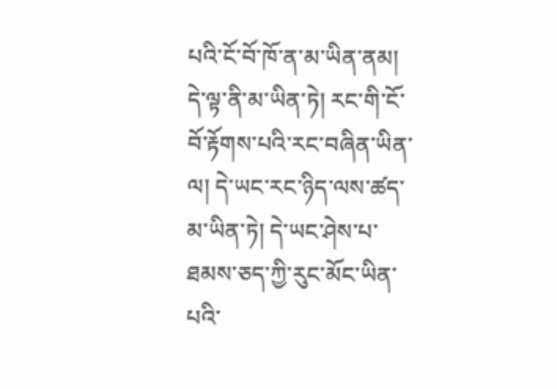པའི་ངོ་བོ་ཁོ་ན་མ་ཡིན་ནམ། དེ་ལྟ་ནི་མ་ཡིན་ཏེ། རང་གི་ངོ་བོ་རྟོགས་པའི་རང་བཞིན་ཡིན་ལ། དེ་ཡང་རང་ཉིད་ལས་ཚད་མ་ཡིན་ཏེ། དེ་ཡང་ཤེས་པ་ཐམས་ཅད་ཀྱི་རུང་མོང་ཡིན་པའི་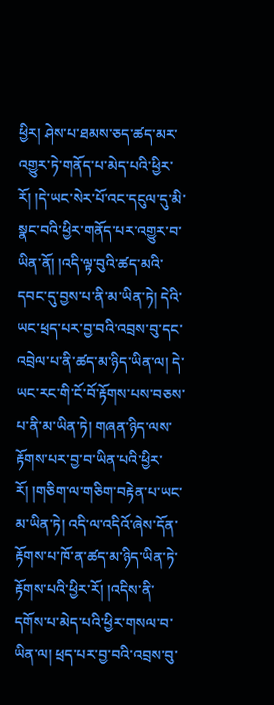ཕྱིར། ཤེས་པ་ཐམས་ཅད་ཚད་མར་འགྱུར་ཏེ་གནོད་པ་མེད་པའི་ཕྱིར་རོ། །དེ་ཡང་སེར་པོ་འང་དངུལ་དུ་མི་སྣང་བའི་ཕྱིར་གནོད་པར་འགྱུར་བ་ཡིན་ནོ། །འདི་ལྟ་བུའི་ཚད་མའི་དབང་དུ་བྱས་པ་ནི་མ་ཡིན་ཏེ། དེའི་ཡང་ཕྲད་པར་བྱ་བའི་འབྲས་བུ་དང་འབྲེལ་པ་ནི་ཚད་མ་ཉིད་ཡིན་ལ། དེ་ཡང་རང་གི་ངོ་བོ་རྟོགས་པས་བཅས་པ་ནི་མ་ཡིན་ཏེ། གཞན་ཉིད་ལས་རྟོགས་པར་བྱ་བ་ཡིན་པའི་ཕྱིར་རོ། །གཅིག་ལ་གཅིག་བརྟེན་པ་ཡང་མ་ཡིན་ཏེ། འདི་ལ་འདིའོ་ཞེས་དོན་རྟོགས་པ་ཁོ་ན་ཚད་མ་ཉིད་ཡིན་ཏེ་རྟོགས་པའི་ཕྱིར་རོ། །འདིས་ནི་དགོས་པ་མེད་པའི་ཕྱིར་གསལ་བ་ཡིན་ལ། ཕྲད་པར་བྱ་བའི་འབྲས་བུ་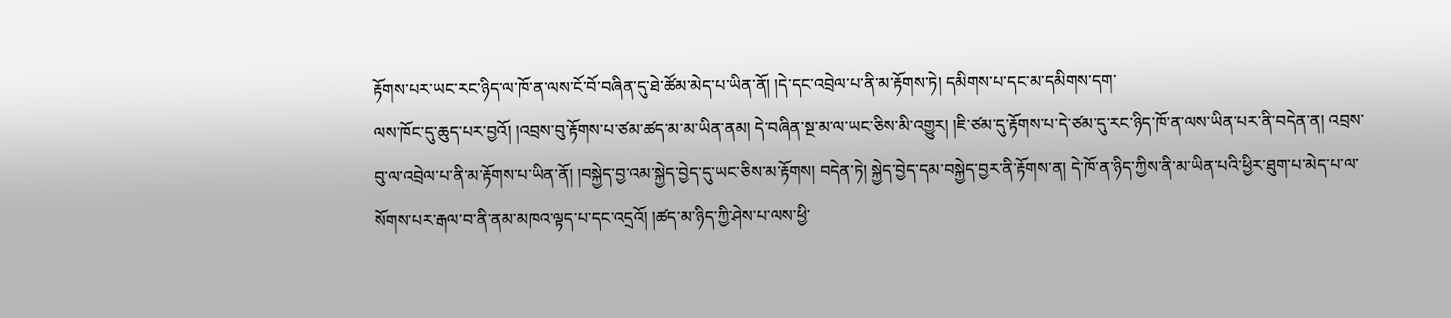རྟོགས་པར་ཡང་རང་ཉིད་ལ་ཁོ་ན་ལས་ངོ་བོ་བཞིན་དུ་ཐེ་ཚོམ་མེད་པ་ཡིན་ནོ། །དེ་དང་འབྲེལ་པ་ནི་མ་རྟོགས་ཏེ། དམིགས་པ་དང་མ་དམིགས་དག་
ལས་ཁོང་དུ་ཆུད་པར་བྱའོ། །འབྲས་བུ་རྟོགས་པ་ཙམ་ཚད་མ་མ་ཡིན་ནམ། དེ་བཞིན་སྔ་མ་ལ་ཡང་ཅིས་མི་འགྱུར། །ཇི་ཙམ་དུ་རྟོགས་པ་དེ་ཙམ་དུ་རང་ཉིད་ཁོ་ན་ལས་ཡིན་པར་ནི་བདེན་ན། འབྲས་བུ་ལ་འབྲེལ་པ་ནི་མ་རྟོགས་པ་ཡིན་ནོ། །བསྐྱེད་བྱ་འམ་སྐྱེད་བྱེད་དུ་ཡང་ཅིས་མ་རྟོགས། བདེན་ཏེ། སྐྱེད་བྱེད་དམ་བསྐྱེད་བྱར་ནི་རྟོགས་ན། དེ་ཁོ་ན་ཉིད་ཀྱིས་ནི་མ་ཡིན་པའི་ཕྱིར་ཐུག་པ་མེད་པ་ལ་སོགས་པར་རྒལ་བ་ནི་ནམ་མཁའ་ལྟད་པ་དང་འདྲའོ། །ཚད་མ་ཉིད་ཀྱི་ཤེས་པ་ལས་ཕྱི་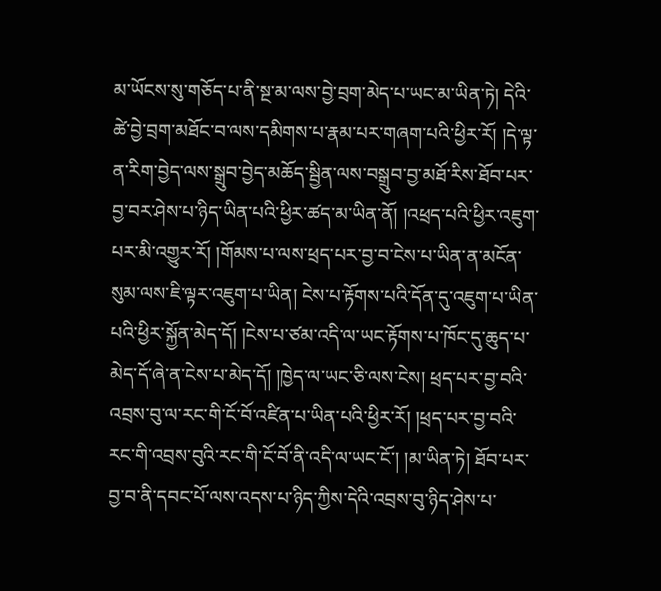མ་ཡོངས་སུ་གཅོད་པ་ནི་སྔ་མ་ལས་བྱེ་བྲག་མེད་པ་ཡང་མ་ཡིན་ཏེ། དེའི་ཚེ་བྱེ་བྲག་མཐོང་བ་ལས་དམིགས་པ་རྣམ་པར་གཞག་པའི་ཕྱིར་རོ། །དེ་ལྟ་ན་རིག་བྱེད་ལས་སྒྲུབ་བྱེད་མཆོད་སྦྱིན་ལས་བསྒྲུབ་བྱ་མཐོ་རིས་ཐོབ་པར་བྱ་བར་ཤེས་པ་ཉིད་ཡིན་པའི་ཕྱིར་ཚད་མ་ཡིན་ནོ། །འཕྲད་པའི་ཕྱིར་འཇུག་པར་མི་འགྱུར་རོ། །གོམས་པ་ལས་ཕྲད་པར་བྱ་བ་ངེས་པ་ཡིན་ན་མངོན་སུམ་ལས་ཇི་ལྟར་འཇུག་པ་ཡིན། ངེས་པ་རྟོགས་པའི་དོན་དུ་འཇུག་པ་ཡིན་པའི་ཕྱིར་སྐྱོན་མེད་དོ། །ངེས་པ་ཙམ་འདི་ལ་ཡང་རྟོགས་པ་ཁོང་དུ་ཆུད་པ་མེད་དོ་ཞེ་ན་ངེས་པ་མེད་དོ། །ཁྱེད་ལ་ཡང་ཅི་ལས་ངེས། ཕྲད་པར་བྱ་བའི་འབྲས་བུ་ལ་རང་གི་ངོ་བོ་འཛིན་པ་ཡིན་པའི་ཕྱིར་རོ། །ཕྲད་པར་བྱ་བའི་རང་གི་འབྲས་བུའི་རང་གི་ངོ་བོ་ནི་འདི་ལ་ཡང་ངོ་། །མ་ཡིན་ཏེ། ཐོབ་པར་བྱ་བ་ནི་དབང་པོ་ལས་འདས་པ་ཉིད་ཀྱིས་དེའི་འབྲས་བུ་ཉིད་ཤེས་པ་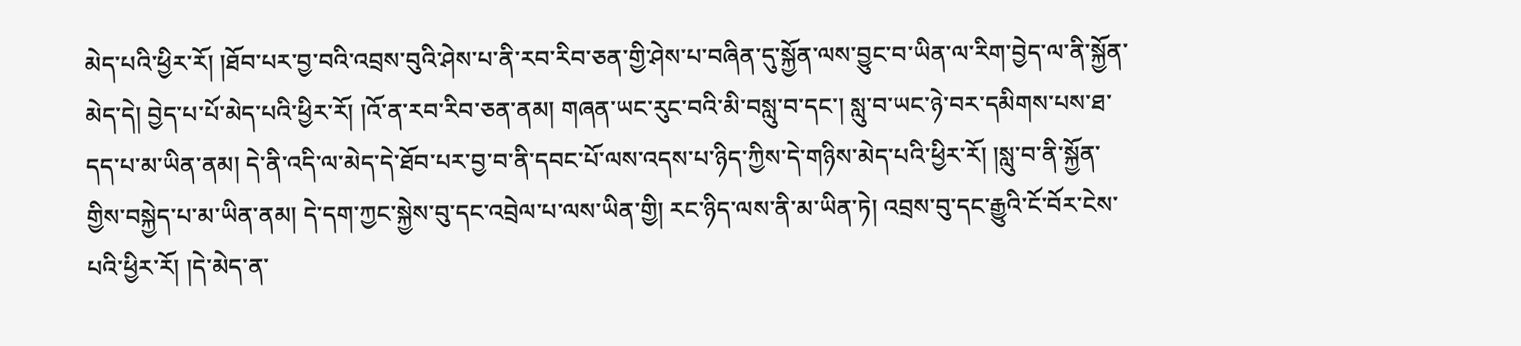མེད་པའི་ཕྱིར་རོ། །ཐོབ་པར་བྱ་བའི་འབྲས་བུའི་ཤེས་པ་ནི་རབ་རིབ་ཅན་གྱི་ཤེས་པ་བཞིན་དུ་སྐྱོན་ལས་བྱུང་བ་ཡིན་ལ་རིག་བྱེད་ལ་ནི་སྐྱོན་མེད་དེ། བྱེད་པ་པོ་མེད་པའི་ཕྱིར་རོ། །འོ་ན་རབ་རིབ་ཅན་ནམ། གཞན་ཡང་རུང་བའི་མི་བསླུ་བ་དང་། སླུ་བ་ཡང་ཉེ་བར་དམིགས་པས་ཐ་དད་པ་མ་ཡིན་ནམ། དེ་ནི་འདི་ལ་མེད་དེ་ཐོབ་པར་བྱ་བ་ནི་དབང་པོ་ལས་འདས་པ་ཉིད་ཀྱིས་དེ་གཉིས་མེད་པའི་ཕྱིར་རོ། །སླུ་བ་ནི་སྐྱོན་གྱིས་བསྐྱེད་པ་མ་ཡིན་ནམ། དེ་དག་ཀྱང་སྐྱེས་བུ་དང་འབྲེལ་པ་ལས་ཡིན་གྱི། རང་ཉིད་ལས་ནི་མ་ཡིན་ཏེ། འབྲས་བུ་དང་རྒྱུའི་ངོ་བོར་ངེས་པའི་ཕྱིར་རོ། །དེ་མེད་ན་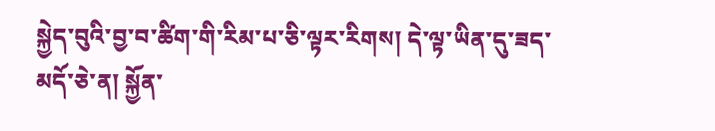སྐྱེད་བུའི་བྱ་བ་ཚིག་གི་རིམ་པ་ཅི་ལྟར་རིགས། དེ་ལྟ་ཡིན་དུ་ཟད་མདོ་ཅེ་ན། སྐྱོན་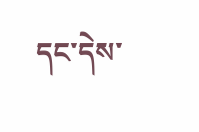དང་དེས་